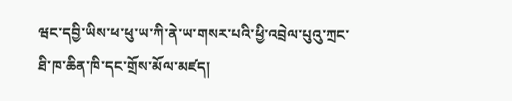ཝང་དབྱི་ཡིས་ཕ་ཕུ་ཡ་ཀི་ནེ་ཡ་གསར་པའི་ཕྱི་འབྲེལ་པུའུ་ཀྲང་ཐི་ཁ་ཆིན་ཁི་དང་གྲོས་མོལ་མཛད།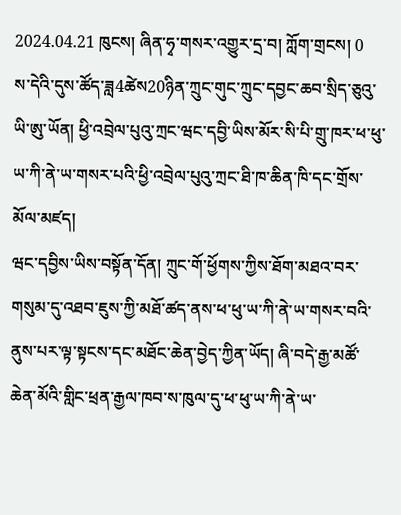2024.04.21 ཁུངས། ཞིན་ཧྭ་གསར་འགྱུར་དྲ་བ། ཀློག་གྲངས། 0
ས་དེའི་དུས་ཚོད་ཟླ4ཚེས20ཉིན་ཀྲུང་གུང་ཀྲུང་དབྱང་ཆབ་སྲིད་ཅུའུ་ཡི་ཨུ་ཡོན། ཕྱི་འབྲེལ་པུའུ་ཀྲང་ཝང་དབྱི་ཡིས་མོར་སི་པི་གྲུ་ཁར་ཕ་ཕུ་ཡ་ཀི་ནེ་ཡ་གསར་པའི་ཕྱི་འབྲེལ་པུའུ་ཀྲང་ཐི་ཁ་ཆིན་ཁི་དང་གྲོས་མོལ་མཛད།
ཝང་དབྱིས་ཡིས་བསྟོན་དོན། ཀྲུང་གོ་ཕྱོགས་ཀྱིས་ཐོག་མཐའ་བར་གསུམ་དུ་འཐབ་ཇུས་ཀྱི་མཐོ་ཚད་ནས་ཕ་ཕུ་ཡ་ཀི་ནེ་ཡ་གསར་བའི་ནུས་པར་ལྟ་སྟངས་དང་མཐོང་ཆེན་བྱེད་ཀྱིན་ཡོད། ཞི་བདེ་རྒྱ་མཚོ་ཆེན་མོའི་གླིང་ཕྲན་རྒྱལ་ཁབ་ས་ཁུལ་དུ་ཕ་ཕུ་ཡ་ཀི་ནེ་ཡ་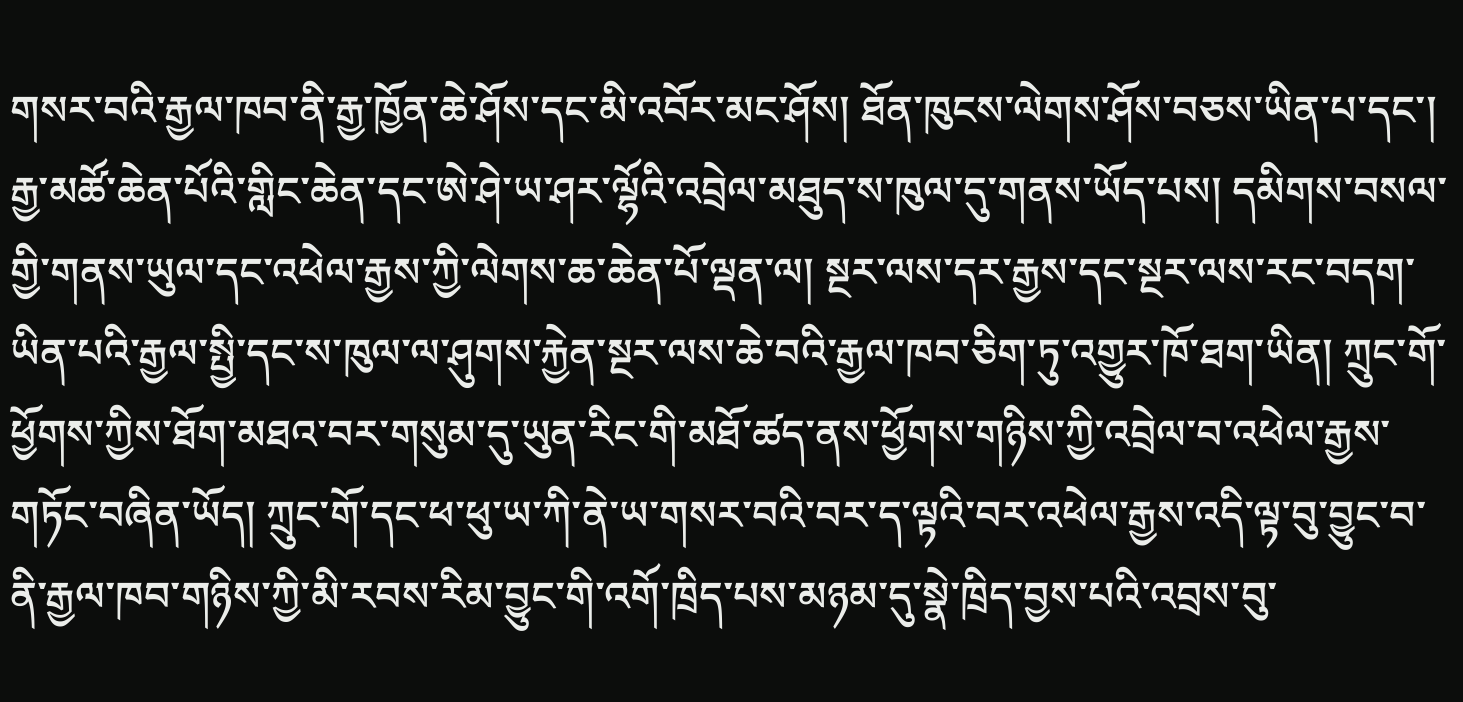གསར་བའི་རྒྱལ་ཁབ་ནི་རྒྱ་ཁྱོན་ཆེ་ཤོས་དང་མི་འབོར་མང་ཤོས། ཐོན་ཁུངས་ལེགས་ཤོས་བཅས་ཡིན་པ་དང་། རྒྱ་མཚོ་ཆེན་པོའི་གླིང་ཆེན་དང་ཨེ་ཤེ་ཡ་ཤར་ལྷོའི་འབྲེལ་མཐུད་ས་ཁུལ་དུ་གནས་ཡོད་པས། དམིགས་བསལ་གྱི་གནས་ཡུལ་དང་འཕེལ་རྒྱས་ཀྱི་ལེགས་ཆ་ཆེན་པོ་ལྡན་ལ། སྔར་ལས་དར་རྒྱས་དང་སྔར་ལས་རང་བདག་ཡིན་པའི་རྒྱལ་སྤྱི་དང་ས་ཁུལ་ལ་ཤུགས་རྐྱེན་སྔར་ལས་ཆེ་བའི་རྒྱལ་ཁབ་ཅིག་ཏུ་འགྱུར་ཁོ་ཐག་ཡིན། ཀྲུང་གོ་ཕྱོགས་ཀྱིས་ཐོག་མཐའ་བར་གསུམ་དུ་ཡུན་རིང་གི་མཐོ་ཚད་ནས་ཕྱོགས་གཉིས་ཀྱི་འབྲེལ་བ་འཕེལ་རྒྱས་གཏོང་བཞིན་ཡོད། ཀྲུང་གོ་དང་ཕ་ཕུ་ཡ་ཀི་ནེ་ཡ་གསར་བའི་བར་ད་ལྟའི་བར་འཕེལ་རྒྱས་འདི་ལྟ་བུ་བྱུང་བ་ནི་རྒྱལ་ཁབ་གཉིས་ཀྱི་མི་རབས་རིམ་བྱུང་གི་འགོ་ཁྲིད་པས་མཉམ་དུ་སྣེ་ཁྲིད་བྱས་པའི་འབྲས་བུ་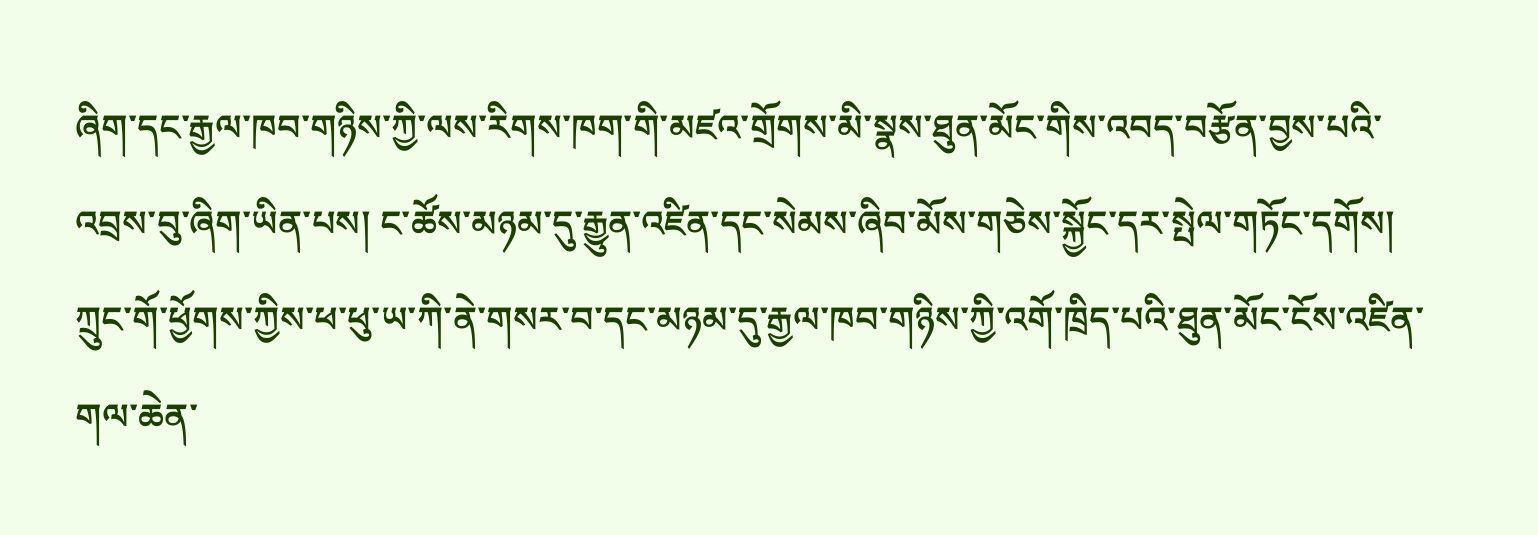ཞིག་དང་རྒྱལ་ཁབ་གཉིས་ཀྱི་ལས་རིགས་ཁག་གི་མཛའ་གྲོགས་མི་སྣས་ཐུན་མོང་གིས་འབད་བརྩོན་བྱས་པའི་འབྲས་བུ་ཞིག་ཡིན་པས། ང་ཚོས་མཉམ་དུ་རྒྱུན་འཛིན་དང་སེམས་ཞིབ་མོས་གཅེས་སྐྱོང་དར་སྤེལ་གཏོང་དགོས། ཀྲུང་གོ་ཕྱོགས་ཀྱིས་ཕ་ཕུ་ཡ་ཀི་ནེ་གསར་བ་དང་མཉམ་དུ་རྒྱལ་ཁབ་གཉིས་ཀྱི་འགོ་ཁྲིད་པའི་ཐུན་མོང་ངོས་འཛིན་གལ་ཆེན་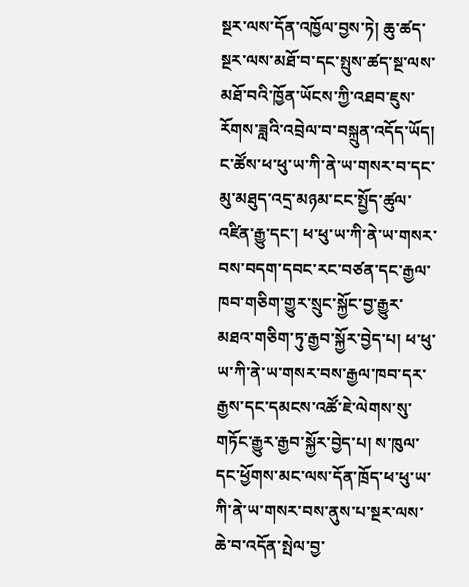སྔར་ལས་དོན་འཁྱོལ་བྱས་ཏེ། ཆུ་ཚད་སྔར་ལས་མཐོ་བ་དང་སྤུས་ཚད་སྔ་ལས་མཐོ་བའི་ཁྱོན་ཡོངས་ཀྱི་འཐབ་ཇུས་རོགས་ཟླའི་འབྲེལ་བ་བསྐྲུན་འདོད་ཡོད། ང་ཚོས་ཕ་ཕུ་ཡ་ཀི་ནེ་ཡ་གསར་བ་དང་མུ་མཐུད་འདྲ་མཉམ་ངང་སྤྱོད་ཚུལ་འཛིན་རྒྱུ་དང་། ཕ་ཕུ་ཡ་ཀི་ནེ་ཡ་གསར་བས་བདག་དབང་རང་བཙན་དང་རྒྱལ་ཁབ་གཅིག་གྱུར་སྲུང་སྐྱོང་བྱ་རྒྱུར་མཐའ་གཅིག་ཏུ་རྒྱབ་སྐྱོར་བྱེད་པ། ཕ་ཕུ་ཡ་ཀི་ནེ་ཡ་གསར་བས་རྒྱལ་ཁབ་དར་རྒྱས་དང་དམངས་འཚོ་ཇེ་ལེགས་སུ་གཏོང་རྒྱུར་རྒྱབ་སྐྱོར་བྱེད་པ། ས་ཁུལ་དང་ཕྱོགས་མང་ལས་དོན་ཁྲོད་ཕ་ཕུ་ཡ་ཀི་ནེ་ཡ་གསར་བས་ནུས་པ་སྔར་ལས་ཆེ་བ་འདོན་སྤེལ་བྱ་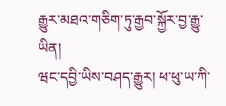རྒྱུར་མཐའ་གཅིག་ཏུ་རྒྱབ་སྐྱོར་བྱ་རྒྱུ་ཡིན།
ཝང་དབྱི་ཡིས་བཤད་རྒྱུར། ཕ་ཕུ་ཡ་ཀི་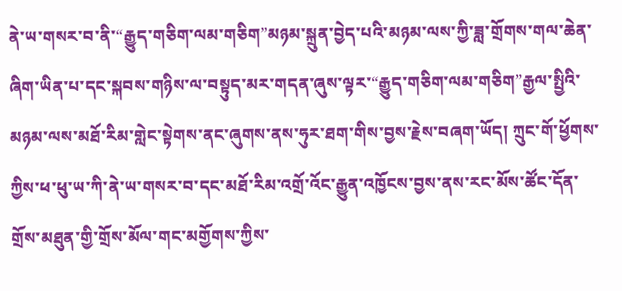ནེ་ཡ་གསར་བ་ནི་“རྒྱུད་གཅིག་ལམ་གཅིག”མཉམ་སྐྲུན་བྱེད་པའི་མཉམ་ལས་ཀྱི་ཟླ་གྲོགས་གལ་ཆེན་ཞིག་ཡིན་པ་དང་སྐབས་གཉིས་ལ་བསྟུད་མར་གདན་ཞུས་ལྟར་“རྒྱུད་གཅིག་ལམ་གཅིག”རྒྱལ་སྤྱིའི་མཉམ་ལས་མཐོ་རིམ་གླེང་སྟེགས་ནང་ཞུགས་ནས་ཧུར་ཐག་གིས་བྱས་རྗེས་བཞག་ཡོད། ཀྲུང་གོ་ཕྱོགས་ཀྱིས་ཕ་ཕུ་ཡ་ཀི་ནེ་ཡ་གསར་བ་དང་མཐོ་རིམ་འགྲོ་འོང་རྒྱུན་འཁྱོངས་བྱས་ནས་རང་མོས་ཚོང་དོན་གྲོས་མཐུན་གྱི་གྲོས་མོལ་གང་མགྱོགས་ཀྱིས་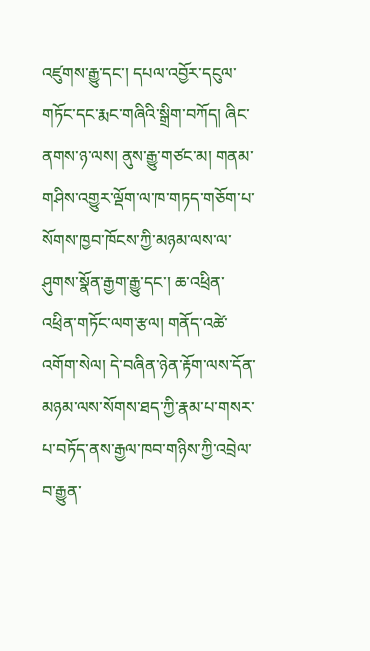འཛུགས་རྒྱུ་དང་། དཔལ་འབྱོར་དངུལ་གཏོང་དང་རྨང་གཞིའི་སྒྲིག་བཀོད། ཞིང་ནགས་ཉ་ལས། ནུས་རྒྱུ་གཙང་མ། གནམ་གཤིས་འགྱུར་ལྡོག་ལ་ཁ་གཏད་གཅོག་པ་སོགས་ཁྱབ་ཁོངས་ཀྱི་མཉམ་ལས་ལ་ཤུགས་སྣོན་རྒྱག་རྒྱུ་དང་། ཆ་འཕྲིན་འཕྲིན་གཏོང་ལག་རྩལ། གནོད་འཚེ་འགོག་སེལ། དེ་བཞིན་ཉེན་རྟོག་ལས་དོན་མཉམ་ལས་སོགས་ཐད་ཀྱི་རྣམ་པ་གསར་པ་བཏོད་ནས་རྒྱལ་ཁབ་གཉིས་ཀྱི་འབྲེལ་བ་རྒྱུན་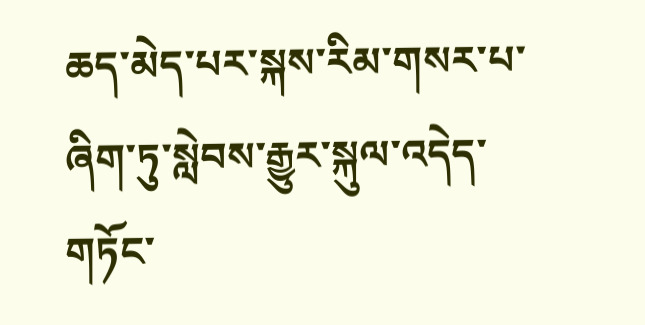ཆད་མེད་པར་སྐས་རིམ་གསར་པ་ཞིག་ཏུ་སླེབས་རྒྱུར་སྐུལ་འདེད་གཏོང་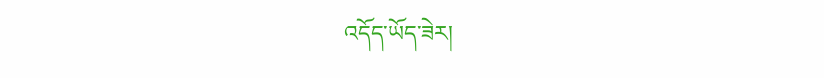འདོད་ཡོད་ཟེར།